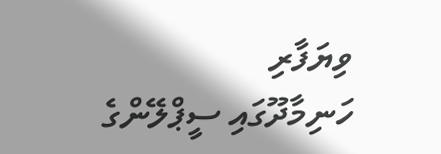ވިޔަފާރި
ހަނިމާދޫގައި ސީޕްލޭންގެ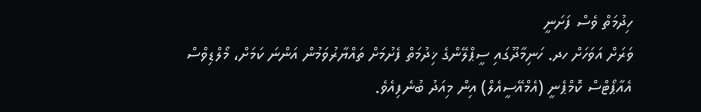ހިދުމަތް ވެސް ފަށަނީ
ވަރަށް އަވަހަށް ހދ. ހަނިމާދޫގައި ސީޕްލޭންގެ ޚިދުމަތް ފެށުމަށް ތައްޔާރުވަމުން އަންނަ ކަމަށް، މޯލްޑިވްސް އެއާޕޯޓްސް ކޮމްޕެނީ (އެމްއޭސީއެލް) އިން މިއަދު ބުނެފިއެވެ.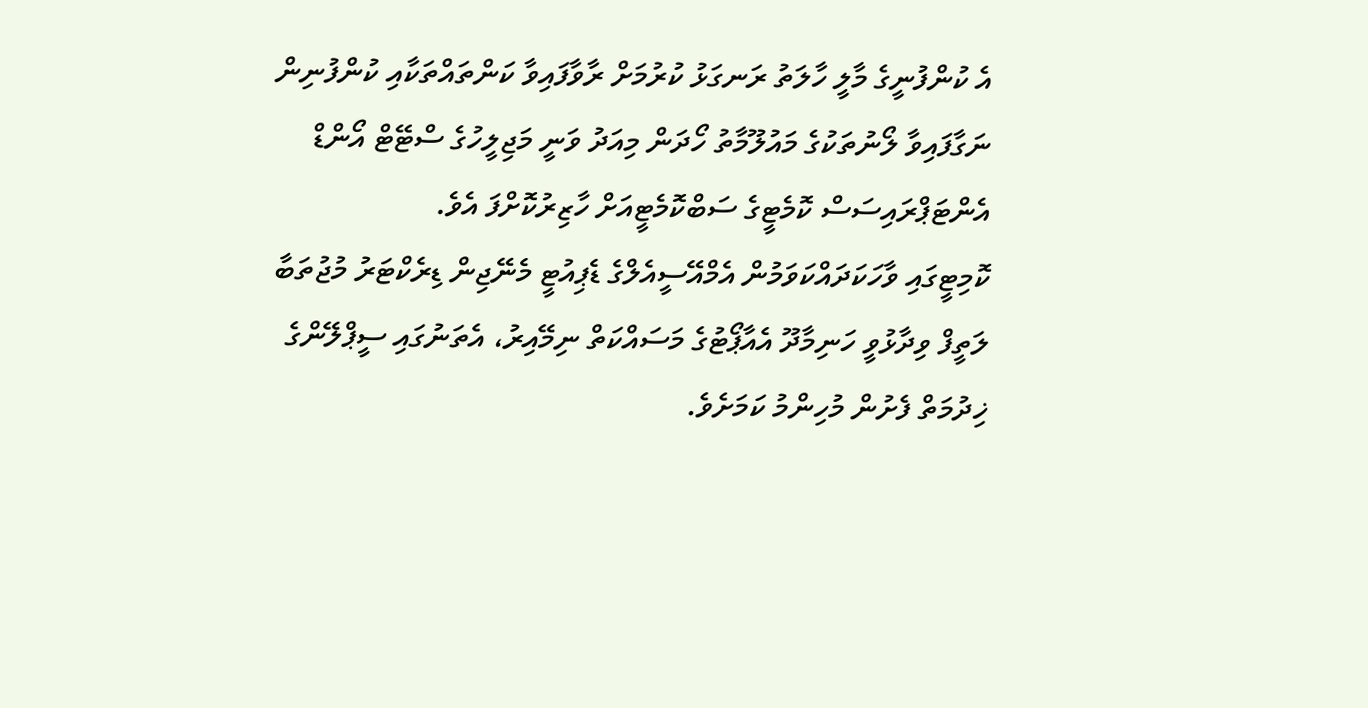އެ ކުންފުނީގެ މާލީ ހާލަތު ރަނގަޅު ކުރުމަށް ރާވާފައިވާ ކަންތައްތަކާއި ކުންފުނިން ނަގާފައިވާ ލޯނުތަކުގެ މައުލޫމާތު ހޯދަން މިއަދު ވަނީ މަޖިލީހުގެ ސްޓޭޓް އޯންޑް އެންޓަޕްރައިސަސް ކޮމެޓީގެ ސަބްކޮމެޓީއަށް ހާޒިރުކޮށްފަ އެވެ.
ކޮމިޓީގައި ވާހަކަދައްކަވަމުން އެމްއޭސީއެލްގެ ޑެޕިއުޓީ މެނޭޖިން ޑިރެކްޓަރު މުޖުތަބާ ލަތީފް ވިދާޅުވީ ހަނިމާދޫ އެއާޕޯޓުގެ މަސައްކަތް ނިމޭއިރު، އެތަނުގައި ސީޕްލޭންގެ ޚިދުމަތް ފެށުން މުހިންމު ކަމަށެވެ.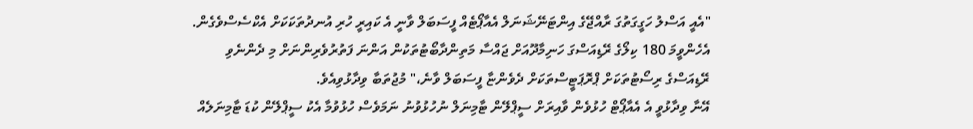"އެއީ އަސްލު ހަގީގަތުގަ ރާއްޖޭގެ އިންޓަނޭޝަނަލް އެއާޕޯޓެއް ފީސަބަލް ވާނީ އެ ކައިރީ ހުރި އުނދުތަކަކަށް އެކްސެސްވެގެން. އެހެންވީމަ 180 ކިލޯގެ ރޭޑިއަސްގަ ހަނިމާދޫއަށް ޖައްސާ މަތިންދާބޯޓުތަކުން އަންނަ ފަތުރުވެރިންނަށް މި ދެންނެވި ރޭޑިއަސްގެ ރިސޯޓުތަކަށް ޕްރޮޕަޓީސްތަކަށް ދެވެންޏާ ފީސަބަލް ވާނެ،" މުޖުތަބާ ވިދާޅުވިއެވެ.
އޭނާ ވިދާޅުވީ އެ އެއާޕޯޓް ހުޅުވެން ވާއިރަށް ސީޕްލޭން ޓާމިނަލް ނުހުޅުވުނު ނަމަވެސް ހުޅުވުމާ އެކު ސީޕްލޭން ކުޑަ ޓާމިނަލެއް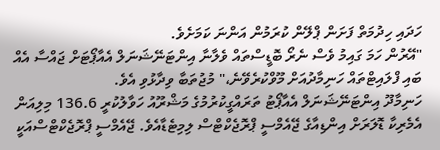ހަދައި ހިދުމަތް ފަށަން ޕްލޭން ކުރަމުން އަންނަ ކަމަށެވެ.
"އޭރުން ހަމަ ގައިމު ވެސް ނެރޯ ބޮޑީސްތައް ވެލާނާ އިންޓަނޭޝަނަލް އެއާޕޯޓަށް ޖައްސާ އެއް ބައި ފްލައިޓްތައް ހަނިމާދުއަށް މޫވްކުރެވޭނެ،" މުޖުތަބާ ވިދާޅުވި އެވެ.
ހަނިމާދޫ އިންޓަނޭޝަނަލް އެއާޕޯޓު ތަރައްގީކުރުމުގެ މަޝްރޫއު ހަވާލުކުރީ 136.6 މިލިއަން އެމެރިކާ ޑޮލަރަށް އިންޑިއާގެ ޖޭއެމްސީ ޕްރޮޖެކްޓްސް ލިމިޓެޑާއެވެ. ޖޭއެމްސީ ޕްރޮޖެކްޓްސްއަކީ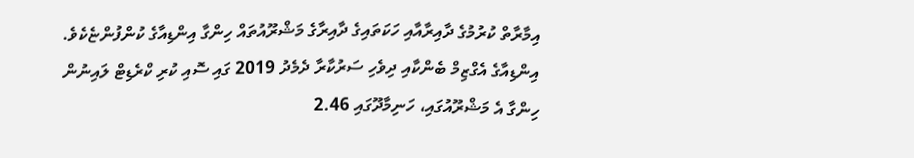އިމާރާތް ކުރުމުގެ ދާއިރާއާއި ހަކަތައިގެ ދާއިރާގެ މަޝްރޫއުތައް ހިންގާ އިންޑިއާގެ ކުންފުންޏެކެވެ.
އިންޑިއާގެ އެގްޒިމް ބެންކާއި ދިވެހި ސަރުކާރާ ދެމެދު 2019 ގައި ސޮއި ކުރި ކްރެޑިޓް ލައިނުން ހިންގާ އެ މަޝްރޫއުގައި، ހަނިމާދޫގައި 2.46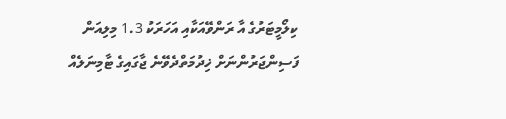ކިލޯމީޓަރުގެ އާ ރަންވޭއަކާއި އަހަރަކު 1.3 މިލިއަން ފަސިންޖަރުންނަށް ޚިދުމަތްދެވޭނެ ޖާގައިގެ ޓާމިނަލެއް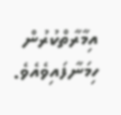އިމާރާތްކުރުން ހިމަނާފައިވެއެވެ.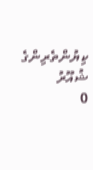ކިޔުންތެރިންގެ ޝުއޫރު
0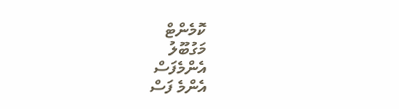ކޮމެންޓް
މަގުބޫލު
އެންމެފަސް
އެންމެ ފަސް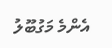އެންމެ މަގުބޫލު